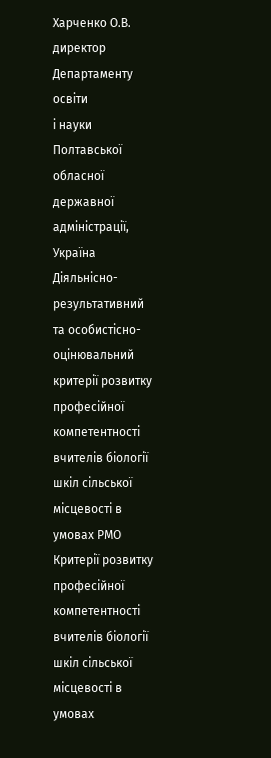Харченко О.В.
директор Департаменту освіти
і науки Полтавської обласної державної адміністрації, Україна
Діяльнісно-результативний
та особистісно-оцінювальний критерії розвитку професійної компетентності
вчителів біології шкіл сільської місцевості в умовах РМО
Критерії розвитку
професійної компетентності вчителів біології шкіл сільської місцевості в умовах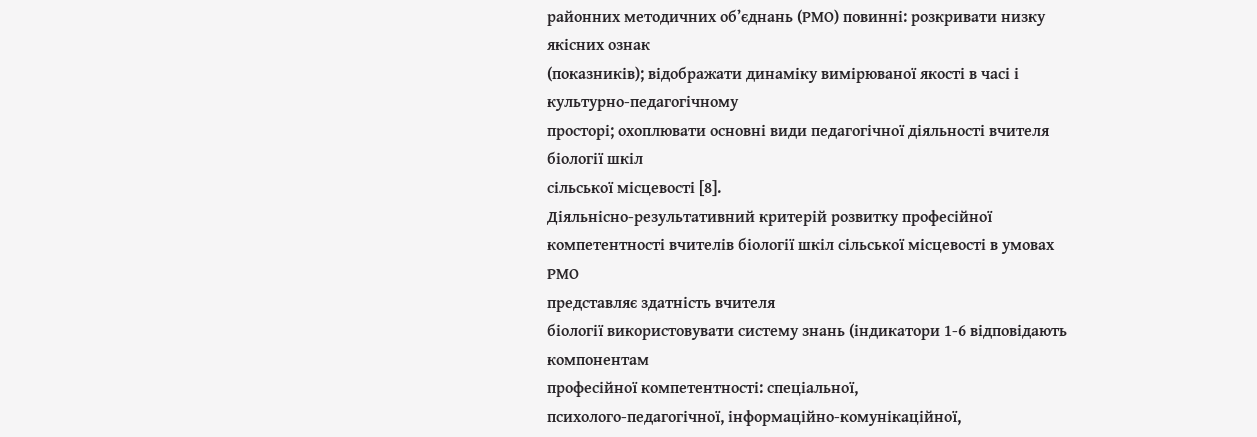районних методичних об’єднань (РМО) повинні: розкривати низку якісних ознак
(показників); відображати динаміку вимірюваної якості в часі і культурно-педагогічному
просторі; охоплювати основні види педагогічної діяльності вчителя біології шкіл
сільської місцевості [8].
Діяльнісно-результативний критерій розвитку професійної
компетентності вчителів біології шкіл сільської місцевості в умовах РМО
представляє здатність вчителя
біології використовувати систему знань (індикатори 1-6 відповідають компонентам
професійної компетентності: спеціальної,
психолого-педагогічної, інформаційно-комунікаційної,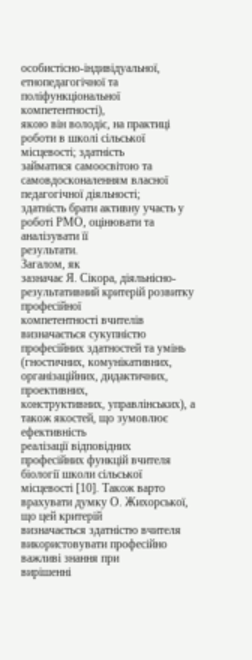особистісно-індивідуальної, етнопедагогічної та поліфункціональної
компетентності),
якою він володіє, на практиці роботи в школі сільської місцевості; здатність
займатися самоосвітою та самовдосконаленням власної педагогічної діяльності;
здатність брати активну участь у роботі РМО, оцінювати та аналізувати її
результати.
Загалом, як
зазначає Я. Сікора, діяльнісно-результативний критерій розвитку професійної
компетентності вчителів визначається сукупністю професійних здатностей та умінь
(гностичних, комунікативних, організаційних, дидактичних, проективних,
конструктивних, управлінських), а також якостей, що зумовлює ефективність
реалізації відповідних професійних функцій вчителя біології школи сільської
місцевості [10]. Також варто врахувати думку О. Жихорської, що цей критерій
визначається здатністю вчителя використовувати професійно важливі знання при
вирішенні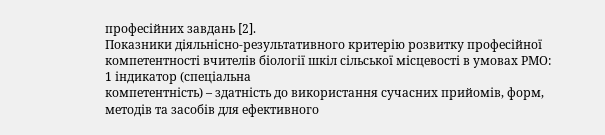професійних завдань [2].
Показники діяльнісно-результативного критерію розвитку професійної
компетентності вчителів біології шкіл сільської місцевості в умовах РМО:
1 індикатор (спеціальна
компетентність) – здатність до використання сучасних прийомів, форм,
методів та засобів для ефективного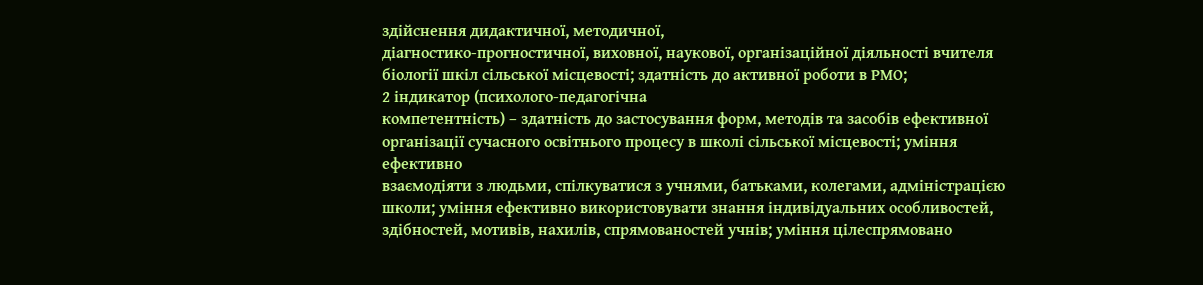здійснення дидактичної, методичної,
діагностико-прогностичної, виховної, наукової, організаційної діяльності вчителя
біології шкіл сільської місцевості; здатність до активної роботи в РМО;
2 індикатор (психолого-педагогічна
компетентність) – здатність до застосування форм, методів та засобів ефективної
організації сучасного освітнього процесу в школі сільської місцевості; уміння ефективно
взаємодіяти з людьми, спілкуватися з учнями, батьками, колегами, адміністрацією
школи; уміння ефективно використовувати знання індивідуальних особливостей,
здібностей, мотивів, нахилів, спрямованостей учнів; уміння цілеспрямовано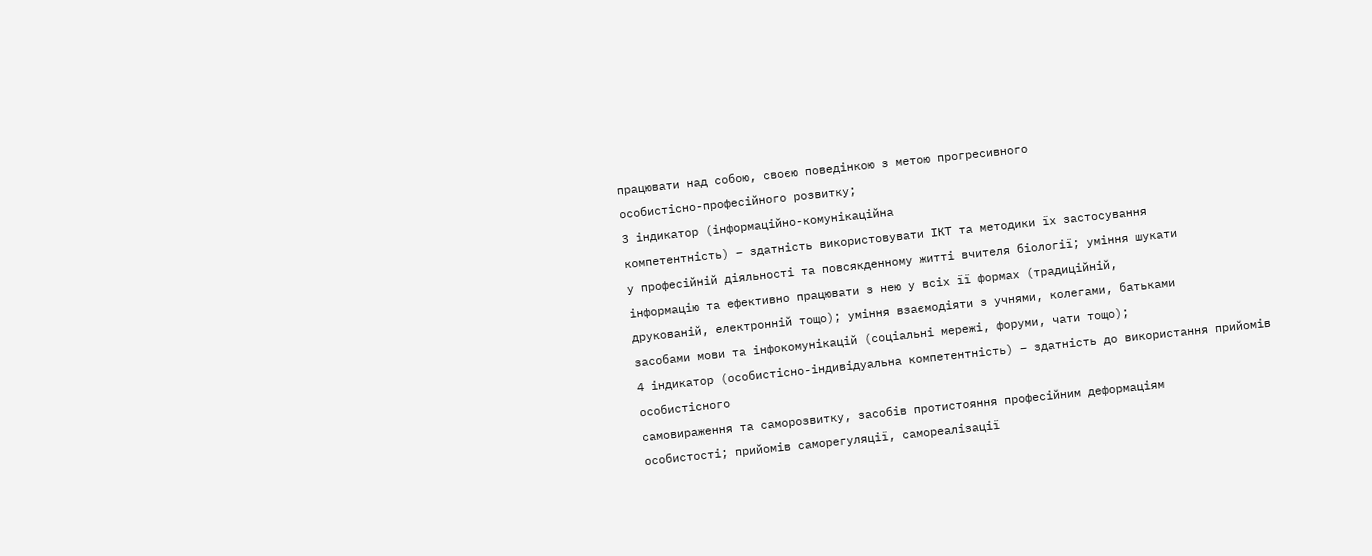працювати над собою, своєю поведінкою з метою прогресивного
особистісно-професійного розвитку;
3 індикатор (інформаційно-комунікаційна
компетентність) – здатність використовувати ІКТ та методики їх застосування
у професійній діяльності та повсякденному житті вчителя біології; уміння шукати
інформацію та ефективно працювати з нею у всіх її формах (традиційній,
друкованій, електронній тощо); уміння взаємодіяти з учнями, колегами, батьками
засобами мови та інфокомунікацій (соціальні мережі, форуми, чати тощо);
4 індикатор (особистісно-індивідуальна компетентність) – здатність до використання прийомів особистісного
самовираження та саморозвитку, засобів протистояння професійним деформаціям
особистості; прийомів саморегуляції, самореалізації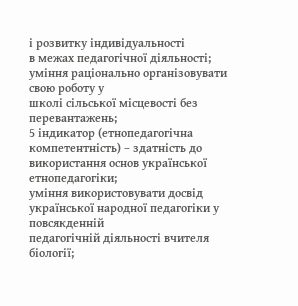і розвитку індивідуальності
в межах педагогічної діяльності; уміння раціонально організовувати свою роботу у
школі сільської місцевості без перевантажень;
5 індикатор (етнопедагогічна
компетентність) – здатність до використання основ української етнопедагогіки;
уміння використовувати досвід української народної педагогіки у повсякденній
педагогічній діяльності вчителя біології;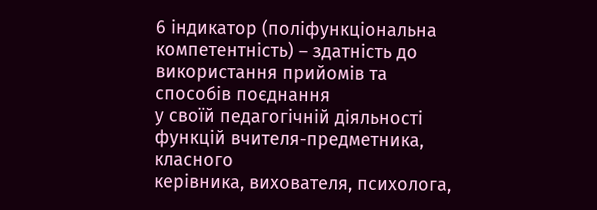6 індикатор (поліфункціональна
компетентність) – здатність до використання прийомів та способів поєднання
у своїй педагогічній діяльності функцій вчителя-предметника, класного
керівника, вихователя, психолога,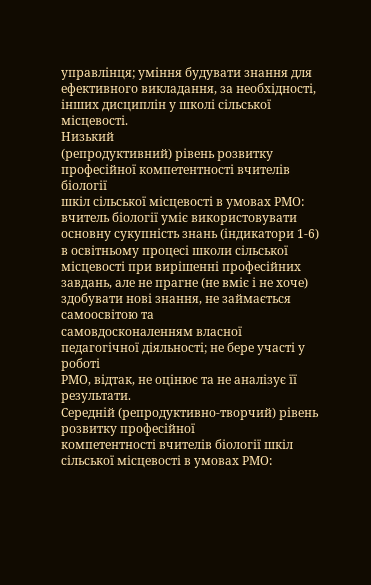управлінця; уміння будувати знання для
ефективного викладання, за необхідності, інших дисциплін у школі сільської
місцевості.
Низький
(репродуктивний) рівень розвитку професійної компетентності вчителів біології
шкіл сільської місцевості в умовах РМО: вчитель біології уміє використовувати
основну сукупність знань (індикатори 1-6) в освітньому процесі школи сільської
місцевості при вирішенні професійних завдань, але не прагне (не вміє і не хоче)
здобувати нові знання, не займається самоосвітою та
самовдосконаленням власної педагогічної діяльності; не бере участі у роботі
РМО, відтак, не оцінює та не аналізує її результати.
Середній (репродуктивно-творчий) рівень розвитку професійної
компетентності вчителів біології шкіл сільської місцевості в умовах РМО: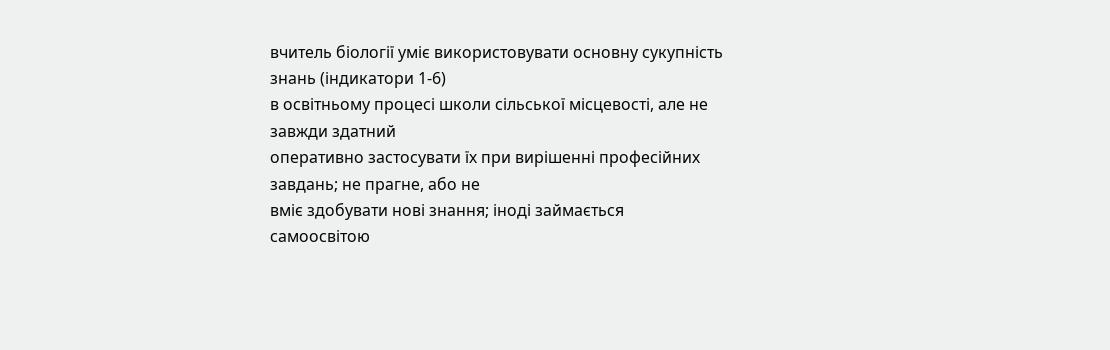вчитель біології уміє використовувати основну сукупність знань (індикатори 1-6)
в освітньому процесі школи сільської місцевості, але не завжди здатний
оперативно застосувати їх при вирішенні професійних завдань; не прагне, або не
вміє здобувати нові знання; іноді займається
самоосвітою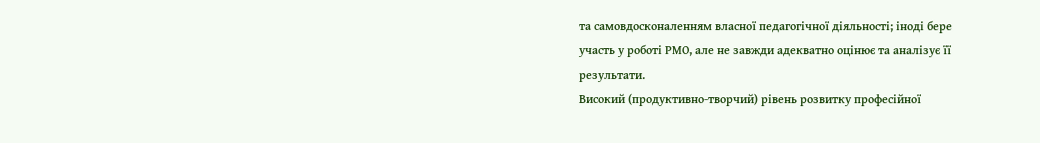та самовдосконаленням власної педагогічної діяльності; іноді бере
участь у роботі РМО, але не завжди адекватно оцінює та аналізує її
результати.
Високий (продуктивно-творчий) рівень розвитку професійної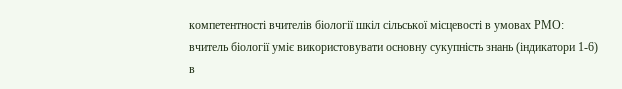компетентності вчителів біології шкіл сільської місцевості в умовах РМО:
вчитель біології уміє використовувати основну сукупність знань (індикатори 1-6)
в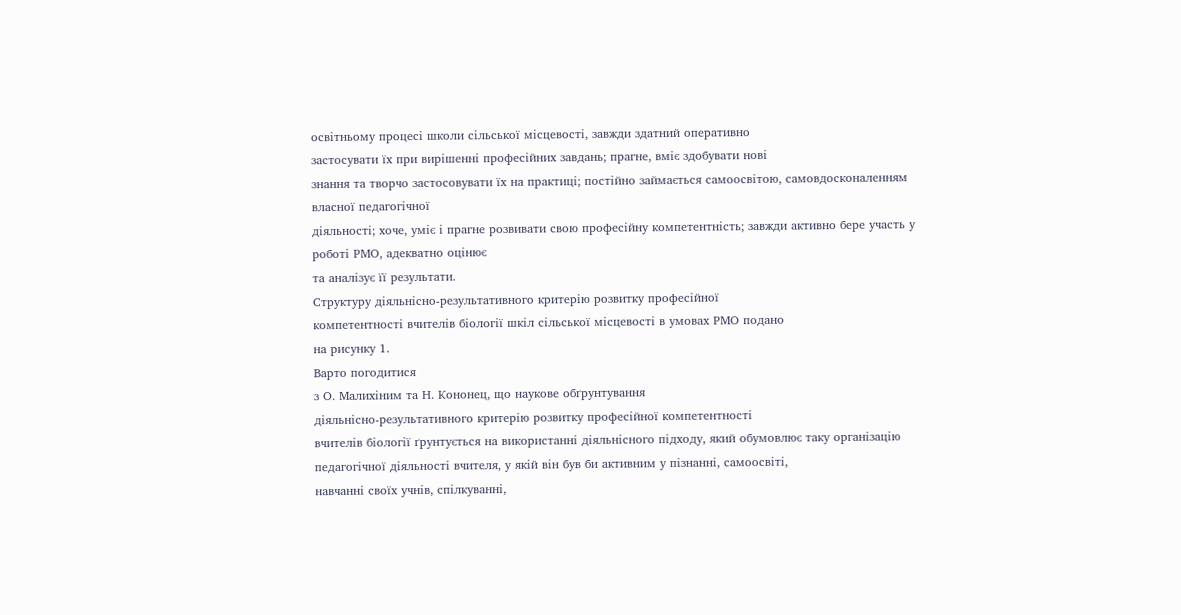освітньому процесі школи сільської місцевості, завжди здатний оперативно
застосувати їх при вирішенні професійних завдань; прагне, вміє здобувати нові
знання та творчо застосовувати їх на практиці; постійно займається самоосвітою, самовдосконаленням власної педагогічної
діяльності; хоче, уміє і прагне розвивати свою професійну компетентність; завжди активно бере участь у роботі РМО, адекватно оцінює
та аналізує її результати.
Структуру діяльнісно-результативного критерію розвитку професійної
компетентності вчителів біології шкіл сільської місцевості в умовах РМО подано
на рисунку 1.
Варто погодитися
з О. Малихіним та Н. Кононец, що наукове обґрунтування
діяльнісно-результативного критерію розвитку професійної компетентності
вчителів біології ґрунтується на використанні діяльнісного підходу, який обумовлює таку організацію
педагогічної діяльності вчителя, у якій він був би активним у пізнанні, самоосвіті,
навчанні своїх учнів, спілкуванні,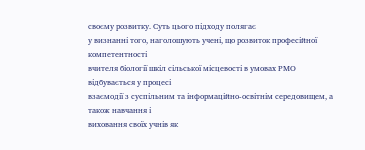своєму розвитку. Суть цього підходу полягає
у визнанні того, наголошують учені, що розвиток професійної компетентності
вчителя біології шкіл сільської місцевості в умовах РМО відбувається у процесі
взаємодії з суспільним та інформаційно-освітнім середовищем, а також навчання і
виховання своїх учнів як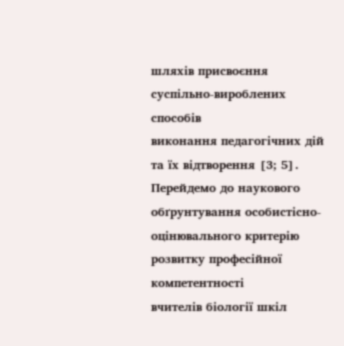шляхів присвоєння суспільно-вироблених способів
виконання педагогічних дій та їх відтворення [3; 5].
Перейдемо до наукового обґрунтування особистісно-оцінювального критерію розвитку професійної компетентності
вчителів біології шкіл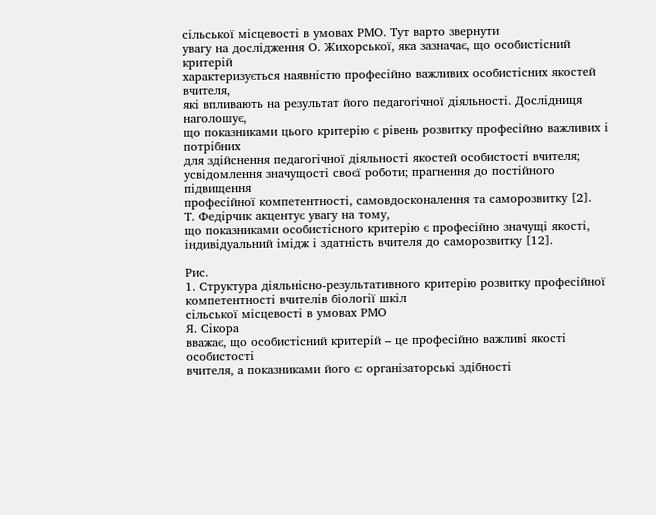сільської місцевості в умовах РМО. Тут варто звернути
увагу на дослідження О. Жихорської, яка зазначає, що особистісний критерій
характеризується наявністю професійно важливих особистісних якостей вчителя,
які впливають на результат його педагогічної діяльності. Дослідниця наголошує,
що показниками цього критерію є рівень розвитку професійно важливих і потрібних
для здійснення педагогічної діяльності якостей особистості вчителя;
усвідомлення значущості своєї роботи; прагнення до постійного підвищення
професійної компетентності, самовдосконалення та саморозвитку [2].
Т. Федірчик акцентує увагу на тому,
що показниками особистісного критерію є професійно значущі якості,
індивідуальний імідж і здатність вчителя до саморозвитку [12].

Рис.
1. Структура діяльнісно-результативного критерію розвитку професійної компетентності вчителів біології шкіл
сільської місцевості в умовах РМО
Я. Сікора
вважає, що особистісний критерій – це професійно важливі якості особистості
вчителя, а показниками його є: організаторські здібності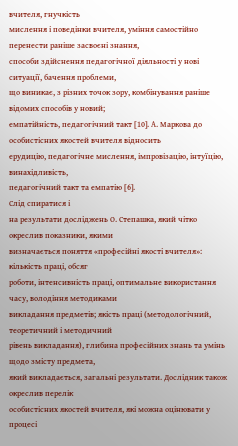вчителя, гнучкість
мислення і поведінки вчителя, уміння самостійно перенести раніше засвоєні знання,
способи здійснення педагогічної діяльності у нові ситуації, бачення проблеми,
що виникає, з різних точок зору, комбінування раніше відомих способів у новий;
емпатійність, педагогічний такт [10]. А. Маркова до особистісних якостей вчителя відносить
ерудицію, педагогічне мислення, імпровізацію, інтуїцію, винахідливість,
педагогічний такт та емпатію [6].
Слід спиратися і
на результати досліджень О. Степашка, який чітко окреслив показники, якими
визначається поняття «професійні якості вчителя»: кількість праці, обсяг
роботи, інтенсивність праці, оптимальне використання часу, володіння методиками
викладання предметів; якість праці (методологічний, теоретичний і методичний
рівень викладання), глибина професійних знань та умінь щодо змісту предмета,
який викладається, загальні результати. Дослідник також окреслив перелік
особистісних якостей вчителя, які можна оцінювати у процесі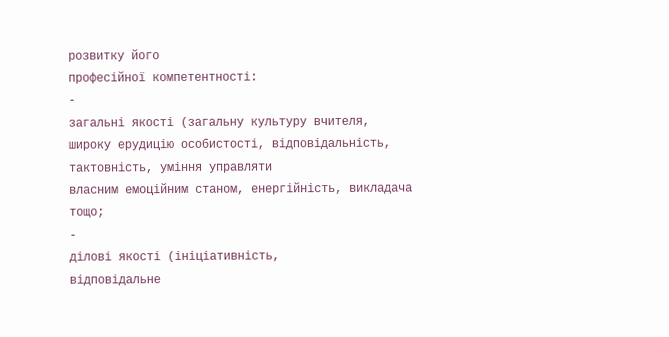розвитку його
професійної компетентності:
-
загальні якості (загальну культуру вчителя,
широку ерудицію особистості, відповідальність, тактовність, уміння управляти
власним емоційним станом, енергійність, викладача тощо;
-
ділові якості (ініціативність,
відповідальне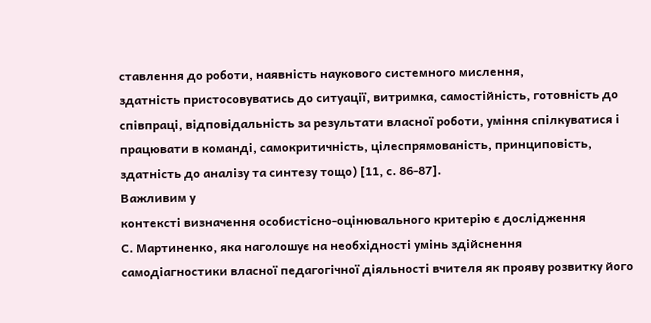ставлення до роботи, наявність наукового системного мислення,
здатність пристосовуватись до ситуації, витримка, самостійність, готовність до
співпраці, відповідальність за результати власної роботи, уміння спілкуватися і
працювати в команді, самокритичність, цілеспрямованість, принциповість,
здатність до аналізу та синтезу тощо) [11, с. 86-87].
Важливим у
контексті визначення особистісно-оцінювального критерію є дослідження
С. Мартиненко, яка наголошує на необхідності умінь здійснення
самодіагностики власної педагогічної діяльності вчителя як прояву розвитку його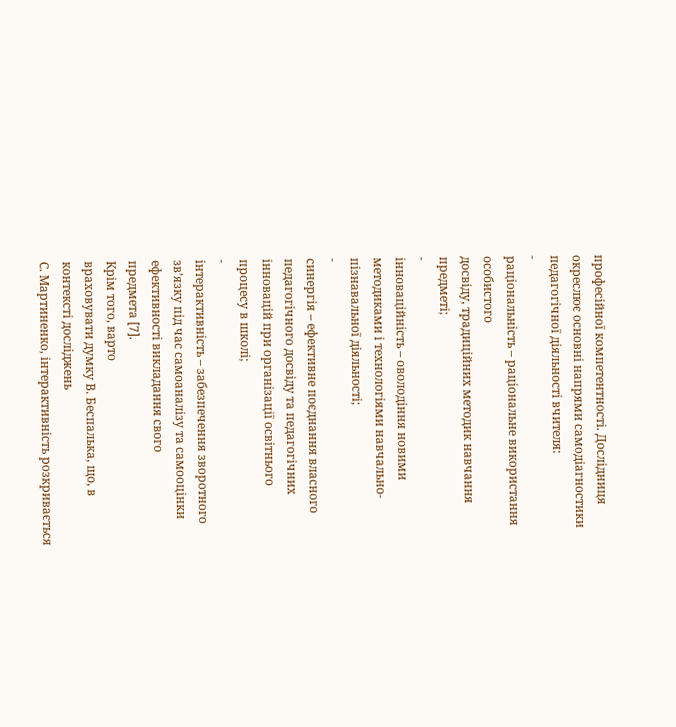професійної компетентності. Дослідниця окреслює основні напрями самодіагностики
педагогічної діяльності вчителя:
-
раціональність – раціональне використання особистого
досвіду, традиційних методик навчання предметі;
-
інноваційність – оволодіння новими
методиками і технологіями навчально-пізнавальної діяльності;
-
синергія – ефективне поєднання власного
педагогічного досвіду та педагогічних інновацій при організації освітнього
процесу в школі;
-
інтерактивність – забезпечення зворотного
зв’язку під час самоаналізу та самооцінки ефективності викладання свого
предмета [7].
Крім того, варто
враховувати думку В. Беспалька, що, в контексті досліджень
С. Мартиненко, інтерактивність розкривається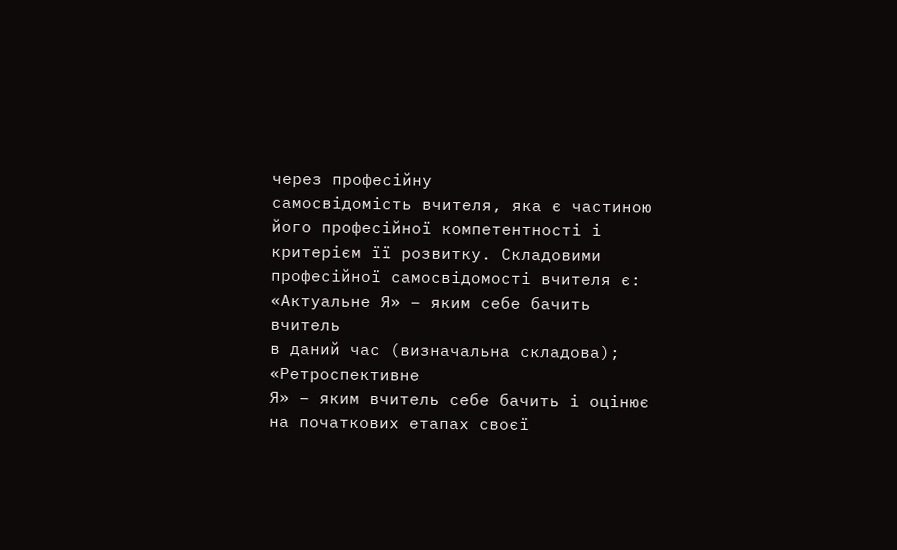через професійну
самосвідомість вчителя, яка є частиною його професійної компетентності і
критерієм її розвитку. Складовими професійної самосвідомості вчителя є: «Актуальне Я» – яким себе бачить вчитель
в даний час (визначальна складова); «Ретроспективне
Я» – яким вчитель себе бачить і оцінює на початкових етапах своєї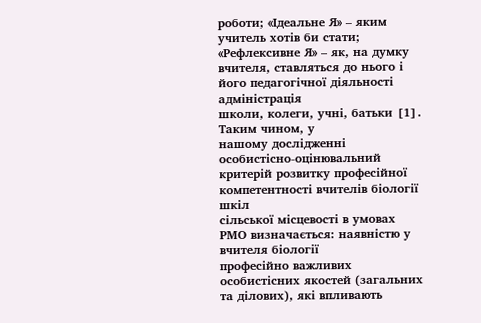роботи; «Ідеальне Я» – яким учитель хотів би стати;
«Рефлексивне Я» – як, на думку
вчителя, ставляться до нього і його педагогічної діяльності адміністрація
школи, колеги, учні, батьки [1].
Таким чином, у
нашому дослідженні особистісно-оцінювальний
критерій розвитку професійної компетентності вчителів біології шкіл
сільської місцевості в умовах РМО визначається: наявністю у вчителя біології
професійно важливих особистісних якостей (загальних та ділових), які впливають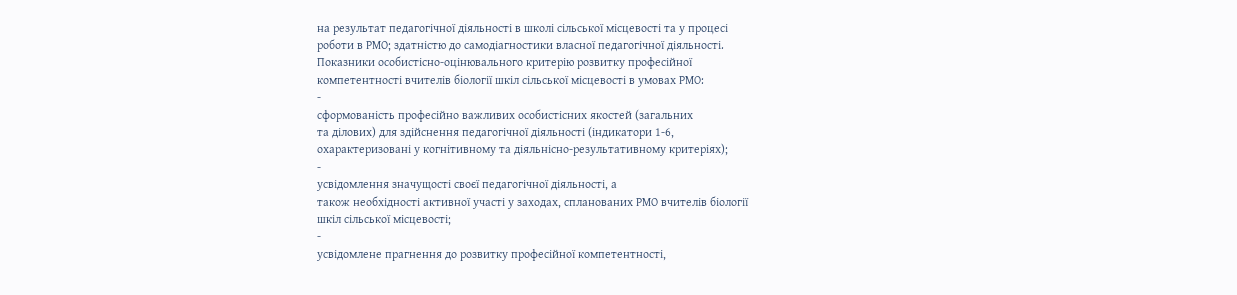на результат педагогічної діяльності в школі сільської місцевості та у процесі
роботи в РМО; здатністю до самодіагностики власної педагогічної діяльності.
Показники особистісно-оцінювального критерію розвитку професійної
компетентності вчителів біології шкіл сільської місцевості в умовах РМО:
-
сформованість професійно важливих особистісних якостей (загальних
та ділових) для здійснення педагогічної діяльності (індикатори 1-6,
охарактеризовані у когнітивному та діяльнісно-результативному критеріях);
-
усвідомлення значущості своєї педагогічної діяльності, а
також необхідності активної участі у заходах, спланованих РМО вчителів біології
шкіл сільської місцевості;
-
усвідомлене прагнення до розвитку професійної компетентності,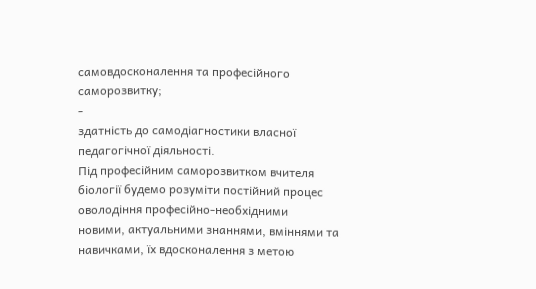самовдосконалення та професійного саморозвитку;
-
здатність до самодіагностики власної педагогічної діяльності.
Під професійним саморозвитком вчителя
біології будемо розуміти постійний процес оволодіння професійно-необхідними
новими, актуальними знаннями, вміннями та навичками, їх вдосконалення з метою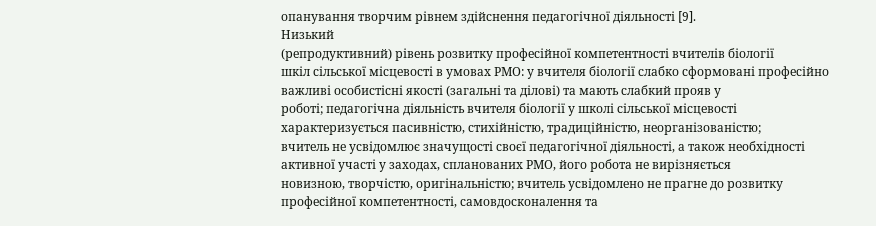опанування творчим рівнем здійснення педагогічної діяльності [9].
Низький
(репродуктивний) рівень розвитку професійної компетентності вчителів біології
шкіл сільської місцевості в умовах РМО: у вчителя біології слабко сформовані професійно
важливі особистісні якості (загальні та ділові) та мають слабкий прояв у
роботі; педагогічна діяльність вчителя біології у школі сільської місцевості
характеризується пасивністю, стихійністю, традиційністю, неорганізованістю;
вчитель не усвідомлює значущості своєї педагогічної діяльності, а також необхідності
активної участі у заходах, спланованих РМО, його робота не вирізняється
новизною, творчістю, оригінальністю; вчитель усвідомлено не прагне до розвитку
професійної компетентності, самовдосконалення та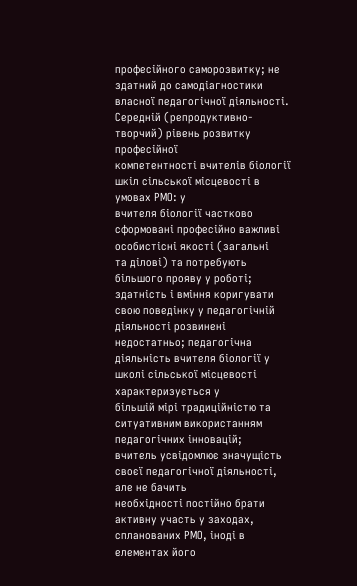професійного саморозвитку; не
здатний до самодіагностики власної педагогічної діяльності.
Середній (репродуктивно-творчий) рівень розвитку професійної
компетентності вчителів біології шкіл сільської місцевості в умовах РМО: у
вчителя біології частково сформовані професійно важливі особистісні якості (загальні
та ділові) та потребують більшого прояву у роботі; здатність і вміння коригувати
свою поведінку у педагогічній діяльності розвинені недостатньо; педагогічна
діяльність вчителя біології у школі сільської місцевості характеризується у
більшій мірі традиційністю та ситуативним використанням педагогічних інновацій;
вчитель усвідомлює значущість своєї педагогічної діяльності, але не бачить
необхідності постійно брати активну участь у заходах, спланованих РМО, іноді в
елементах його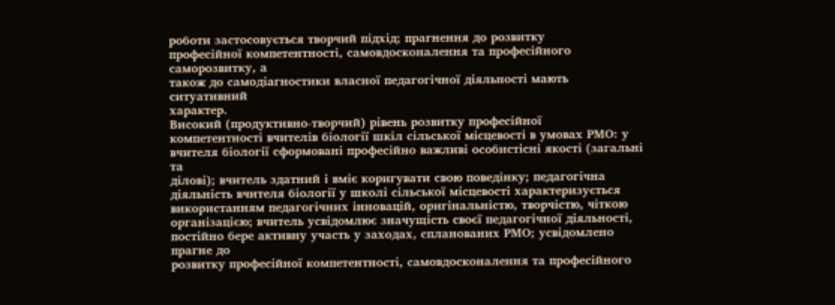роботи застосовується творчий підхід; прагнення до розвитку
професійної компетентності, самовдосконалення та професійного саморозвитку, а
також до самодіагностики власної педагогічної діяльності мають ситуативний
характер.
Високий (продуктивно-творчий) рівень розвитку професійної
компетентності вчителів біології шкіл сільської місцевості в умовах РМО: у
вчителя біології сформовані професійно важливі особистісні якості (загальні та
ділові); вчитель здатний і вміє коригувати свою поведінку; педагогічна
діяльність вчителя біології у школі сільської місцевості характеризується
використанням педагогічних інновацій, оригінальністю, творчістю, чіткою
організацією; вчитель усвідомлює значущість своєї педагогічної діяльності,
постійно бере активну участь у заходах, спланованих РМО; усвідомлено прагне до
розвитку професійної компетентності, самовдосконалення та професійного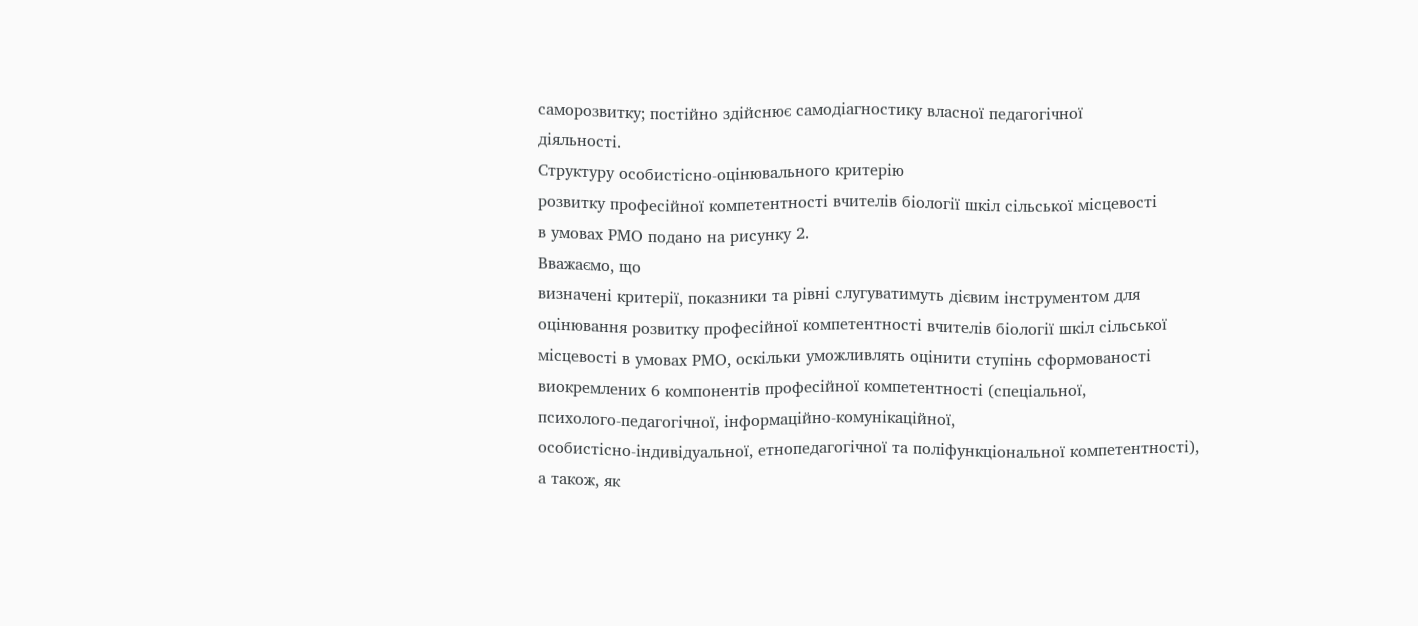саморозвитку; постійно здійснює самодіагностику власної педагогічної
діяльності.
Структуру особистісно-оцінювального критерію
розвитку професійної компетентності вчителів біології шкіл сільської місцевості
в умовах РМО подано на рисунку 2.
Вважаємо, що
визначені критерії, показники та рівні слугуватимуть дієвим інструментом для
оцінювання розвитку професійної компетентності вчителів біології шкіл сільської
місцевості в умовах РМО, оскільки уможливлять оцінити ступінь сформованості
виокремлених 6 компонентів професійної компетентності (спеціальної,
психолого-педагогічної, інформаційно-комунікаційної,
особистісно-індивідуальної, етнопедагогічної та поліфункціональної компетентності),
а також, як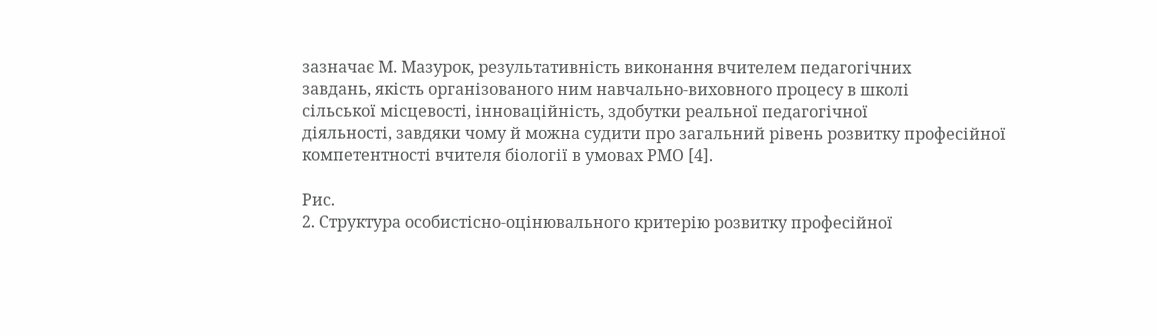зазначає М. Мазурок, результативність виконання вчителем педагогічних
завдань, якість організованого ним навчально-виховного процесу в школі
сільської місцевості, інноваційність, здобутки реальної педагогічної
діяльності, завдяки чому й можна судити про загальний рівень розвитку професійної
компетентності вчителя біології в умовах РМО [4].

Рис.
2. Структура особистісно-оцінювального критерію розвитку професійної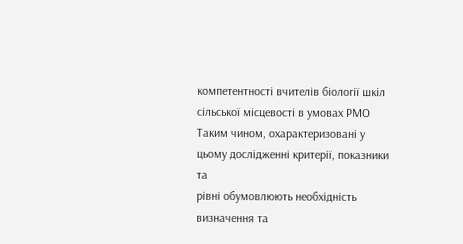компетентності вчителів біології шкіл сільської місцевості в умовах РМО
Таким чином, охарактеризовані у цьому дослідженні критерії, показники та
рівні обумовлюють необхідність визначення та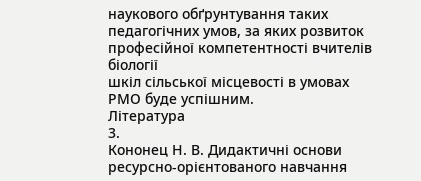наукового обґрунтування таких
педагогічних умов, за яких розвиток професійної компетентності вчителів біології
шкіл сільської місцевості в умовах РМО буде успішним.
Література
3.
Кононец Н. В. Дидактичні основи
ресурсно-орієнтованого навчання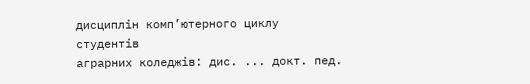дисциплін комп’ютерного циклу студентів
аграрних коледжів: дис. ... докт. пед.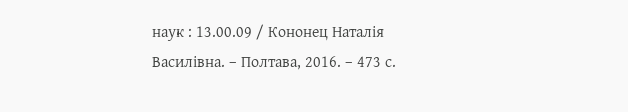наук : 13.00.09 / Кононец Наталія
Василівна. – Полтава, 2016. – 473 с.